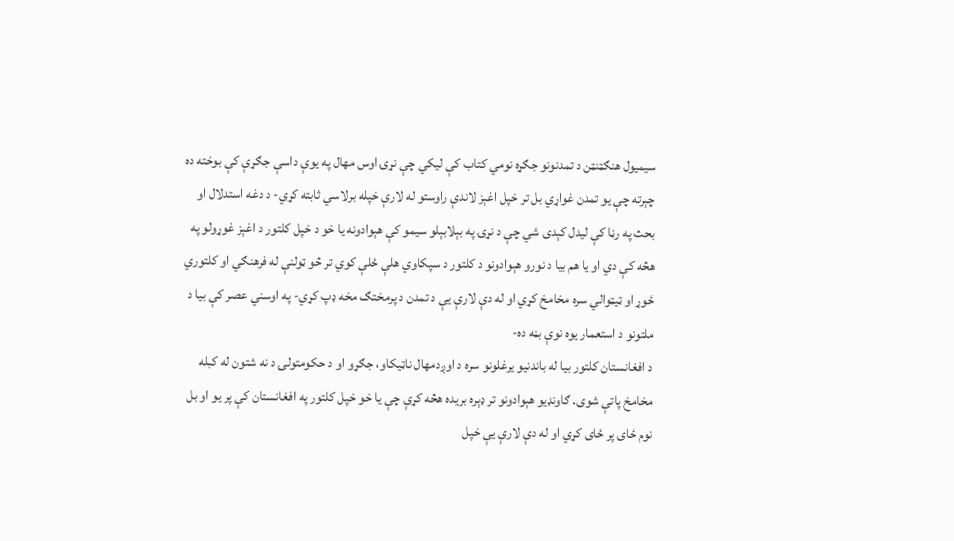سیمیول هنګټنټن د تمدنونو جګړه نومي کتاب کې لیکي چې نړۍ اوس مهال په یوې داسې جګړې کې بوخته ده چېرته چې یو تمدن غواړي بل تر خپل اغېز لاندې راوستو له لارې خپله برلاسي ثابته کړي- د دغه استدلال او بحث په رڼا کې لیدل کېدی شي چې د نړۍ په بېلابېلو سیمو کې هېوادونه یا خو د خپل کلتور د اغېز غوړولو په هڅه کې دي او یا هم بیا د نورو هېوادونو د کلتور د سپکاوي هلې ځلې کوي تر څو ټولنې له فرهنګي او کلتوري ځوړ او ټیټوالي سره مخامخ کړي او له دې لارې یې د تمدن د پرمختګ مخه ډپ کړي- په اوسني عصر کې بیا د ملتونو د استعمار یوه نوې بڼه ده-
د افغانستان کلتور بیا له باندنیو یرغلونو سره د اوږدمهال ناټیکاو، جګړو او د حکومتولۍ د نه شتون له کبله مخامخ پاتې شوی. ګاونډیو هېوادونو تر ډېره بریده هڅه کړې چې یا خو خپل کلتور په افغانستان کې پر یو او بل نوم ځای پر ځای کړي او له دې لارې يې خپل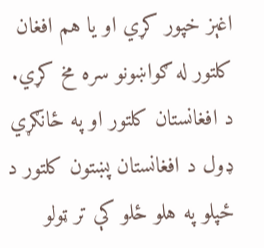اغېز خپور کړي او یا هم افغان کلتور له ګواښونو سره مخ کړي.
د افغانستان کلتور او په ځانګړي ډول د افغانستان پښتون کلتور د ځپلو په هلو ځلو کې تر ټولو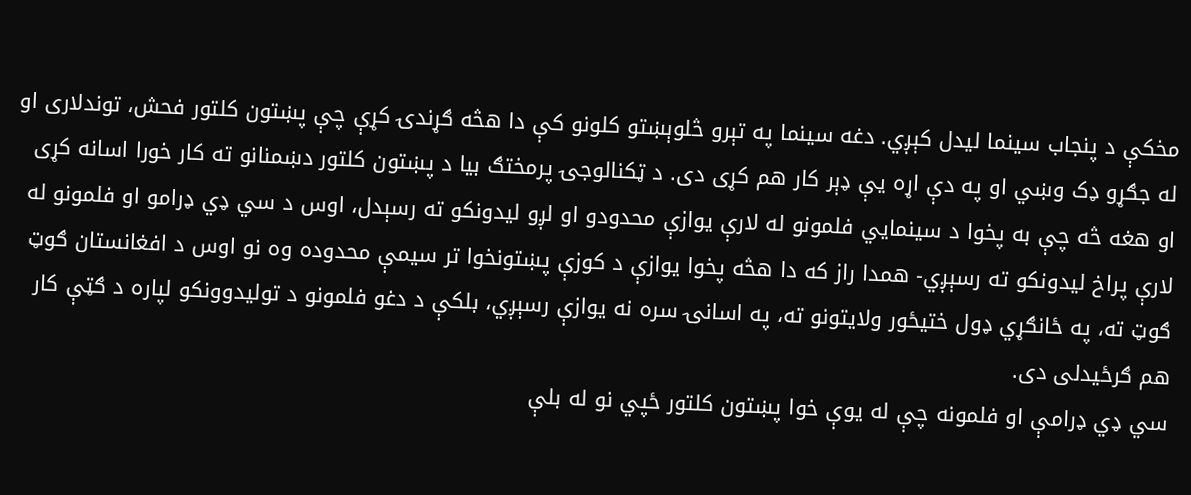مخکې د پنجاب سینما لیدل کېږي. دغه سینما په تېرو څلوېښتو کلونو کې دا هڅه ګړندۍ کړې چې پښتون کلتور فحش، توندلاری او له جګړو ډک وښي او په دې اړه یې ډېر کار هم کړی دی. د ټکنالوجۍ پرمختګ بیا د پښتون کلتور دښمنانو ته کار خورا اسانه کړی او هغه څه چې به پخوا د سینمايي فلمونو له لارې یوازې محدودو او لږو لیدونکو ته رسېدل، اوس د سي ډي ډرامو او فلمونو له لارې پراخ لیدونکو ته رسېږي- همدا راز که دا هڅه پخوا یوازې د کوزې پښتونخوا تر سیمې محدوده وه نو اوس د افغانستان ګوټ ګوټ ته، په ځانګړي ډول ختیځور ولایتونو ته، په اسانۍ سره نه یوازې رسېږي، بلکې د دغو فلمونو د تولیدوونکو لپاره د ګټې کار هم ګرځیدلی دی.
سي ډي ډرامې او فلمونه چې له یوې خوا پښتون کلتور ځپي نو له بلې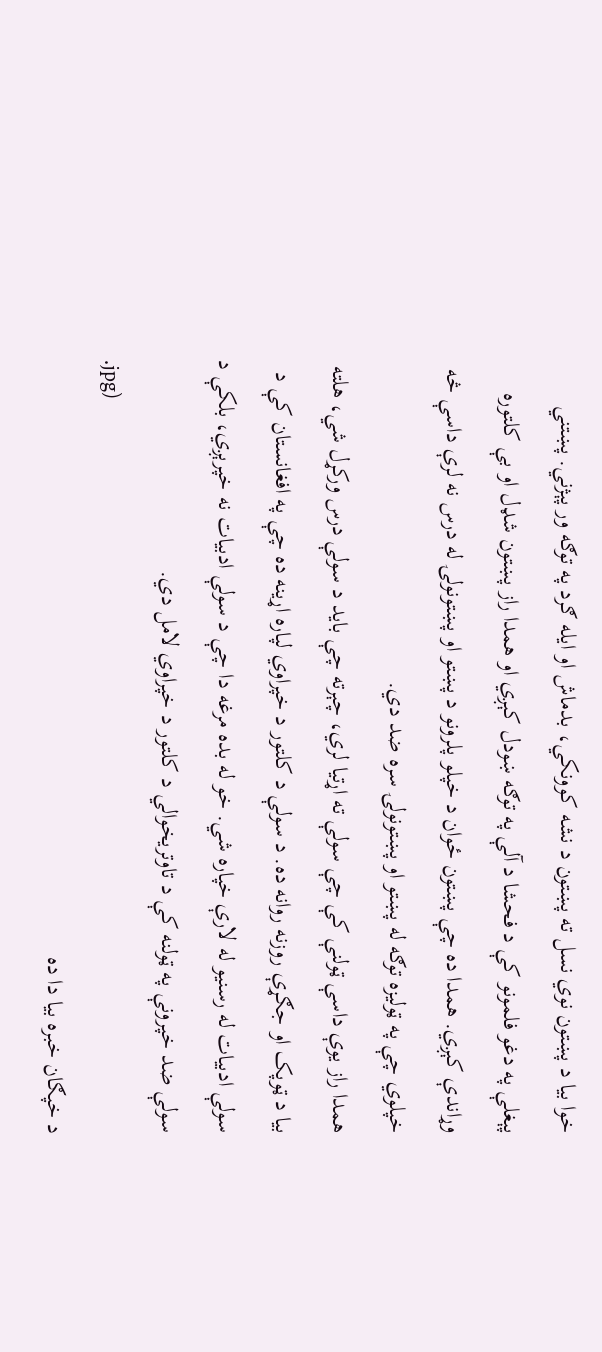خوا بیا د پښتون نوي نسل ته پښتون د نشه کوونکي، بدماش او ایله ګرد په توګه ور پېژني. پښتني پېغلې په دغو فلمونو کې د فحشا د آلې په توګه ښودل کېږي او همدا راز پښتون شډل او بې کلتوره وړاندې کېږي. همدا ده چې پښتون ځوان د خپلو پلرونو د پښتو او پښتونولۍ له درس نه لرې داسې څه خپلوي چې په ټولیزه توګه له پښتو او پښتونولۍ سره ضد دي.
همدا راز یوې داسې ټولنې کې چې سولې ته اړتیا لري، چېرته چې باید د سولې درس ورکړل شي، هلته بیا د ټوپک او جګړې روزنه روانه ده. د سولې د کلتور د خپراوي لپاره اړینه ده چې په افغانستان کې د سولې ادبیات له رسنیو له لارې خپاره شي. خو له بده مرغه دا چې د سولې ادبیات نه خپرېږي، بلکې د سولې ضد خپرونې په ټولنه کې د تاوتریخوالي د کلتور د خپراوي لامل دي.
.jpg)
د خپګان خبره بیا دا ده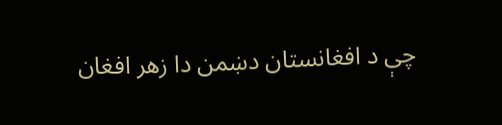چې د افغانستان دښمن دا زهر افغان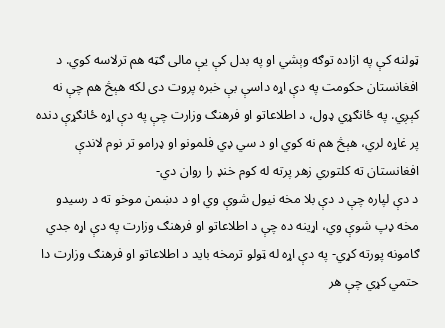ټولنه کې په ازاده توګه وېشي او په بدل کې یې مالی ګټه هم ترلاسه کوي. د افغانستان حکومت په دې اړه داسې بې خبره پروت دی لکه هېڅ هم چې نه کېږي. په ځانګړي ډول، د اطلاعاتو او فرهنګ وزارت چې په دې اړه ځانګړې دنده پر غاړه لري، هېڅ هم نه کوي او د سي ډي فلمونو او ډرامو تر نوم لاندې افغانستان ته کلتوري زهر پرته له کوم خنډ را روان دي-
د دې لپاره چې د دې بلا مخه نیول شوې وي او د دښمن موخو ته د رسیدو مخه ډپ شوې وي، اړینه ده چې د اطلاعاتو او فرهنګ وزارت په دې اړه جدي ګامونه پورته کړي- په دې اړه له ټولو ترمخه باید د اطلاعاتو او فرهنګ وزارت دا حتمي کړي چې هر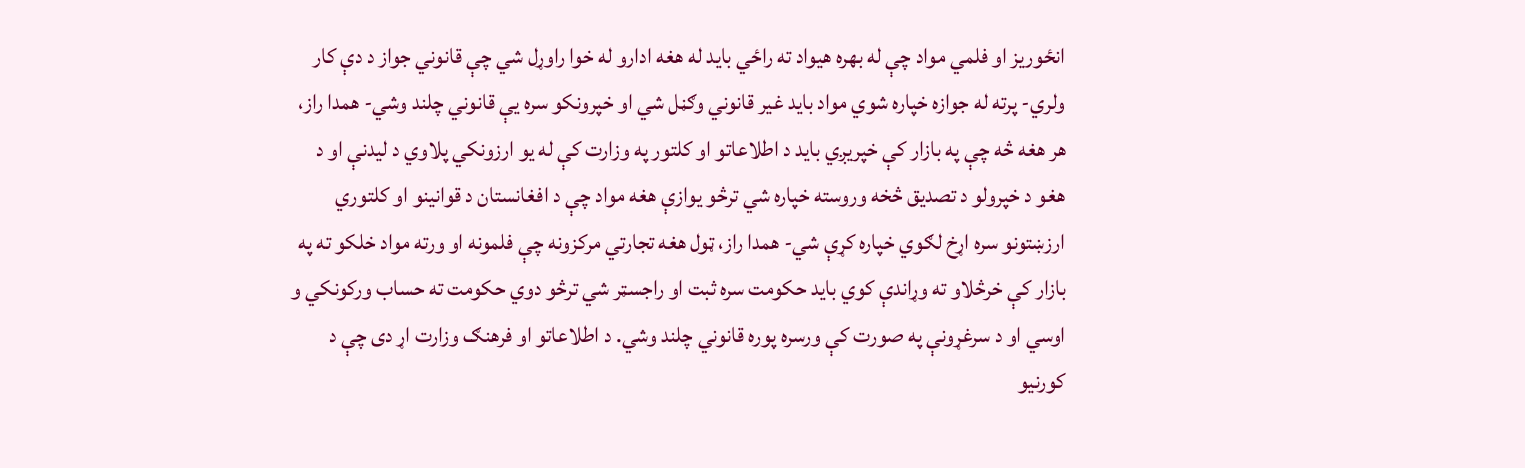انځوریز او فلمي مواد چې له بهره هیواد ته راځي باید له هغه ادارو له خوا راوړل شي چې قانوني جواز د دې کار ولري- پرته له جوازه خپاره شوي مواد باید غیر قانوني وګڼل شي او خپرونکو سره یې قانوني چلند وشي- همدا راز، هر هغه څه چې په بازار کې خپریږي باید د اطلاعاتو او کلتور په وزارت کې له یو ارزونکي پلاوي د لیدنې او د هغو د خپرولو د تصدیق څخه وروسته خپاره شي ترڅو یوازې هغه مواد چې د افغانستان د قوانینو او کلتوري ارزښتونو سره اړخ لګوي خپاره کړې شي- همدا راز، ټول هغه تجارتي مرکزونه چې فلمونه او ورته مواد خلکو ته په بازار کې خرڅلاو ته وړاندې کوي باید حکومت سره ثبت او راجسټر شي ترڅو دوي حکومت ته حساب ورکونکي و اوسي او د سرغړونې په صورت کې ورسره پوره قانوني چلند وشي. د اطلاعاتو او فرهنګ وزارت اړ دی چې د کورنیو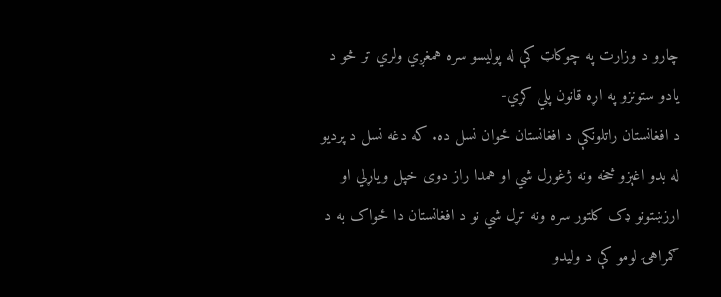چارو د وزارت په چوکاټ کې له پولیسو سره همغږي ولري تر څو د یادو ستونزو په اړه قانون پلي کړي-
د افغانستان راتلونکې د افغانستان ځوان نسل ده. که دغه نسل د پردیو له بدو اغېزو څخه ونه ژغورل شي او همدا راز دوی خپل ویاړلي او ارزښتونو ډک کلتور سره ونه تړل شي نو د افغانستان دا ځواک به د ګمراهۍ لومو کې د ولیدو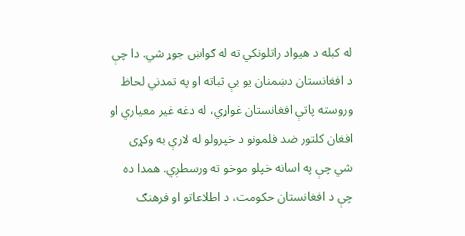له کبله د هیواد راتلونکي ته له ګواښ جوړ شي. دا چې د افغانستان دښمنان یو بې ثباته او په تمدني لحاظ وروسته پاتې افغانستان غواړي، له دغه غیر معیاري او افغان کلتور ضد فلمونو د خپرولو له لارې به وکړی شي چې په اسانه خپلو موخو ته ورسطږي. همدا ده چې د افغانستان حکومت، د اطلاعاتو او فرهنګ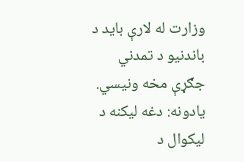وزارت له لارې باید د باندنیو د تمدني جګړې مخه ونیسي.
يادونه: دغه ليکنه د ليکوال د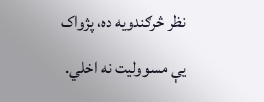نظر څرګندويه ده، پژواک يې مسووليت نه اخلي.